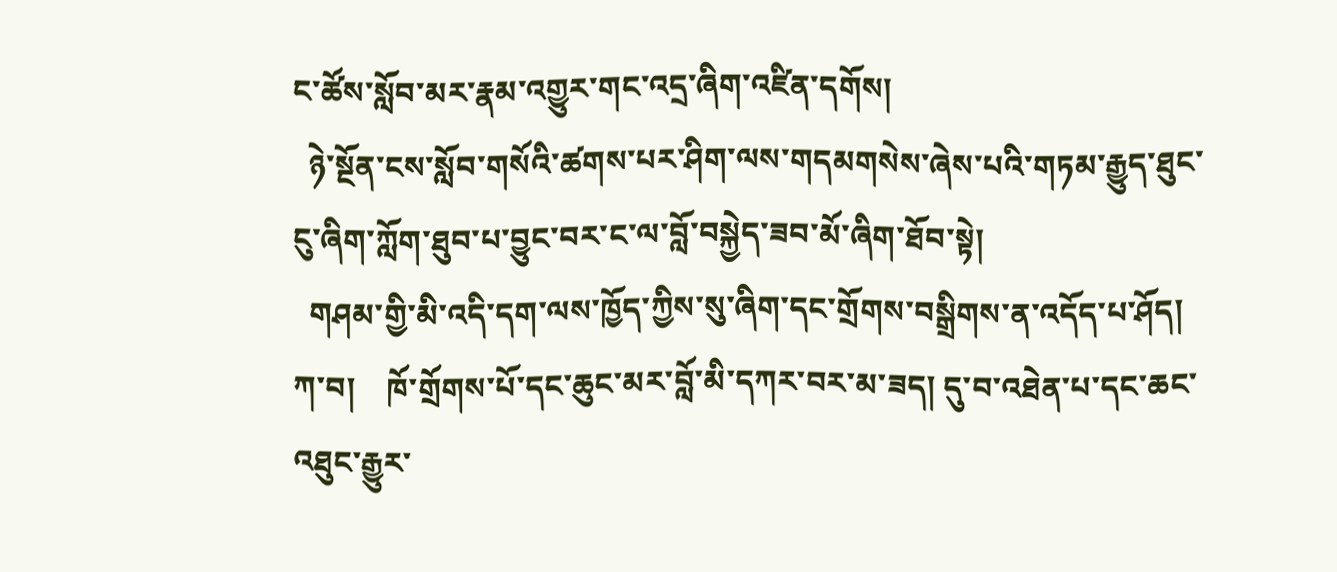ང་ཚོས་སློབ་མར་རྣམ་འགྱུར་གང་འདྲ་ཞིག་འཛིན་དགོས།
  ཉེ་སྔོན་ངས་སློབ་གསོའི་ཚགས་པར་ཤིག་ལས་གདམགསེས་ཞེས་པའི་གཏམ་རྒྱུད་ཐུང་ངུ་ཞིག་ཀློག་ཐུབ་པ་བྱུང་བར་ང་ལ་བློ་བསྐྱེད་ཟབ་མོ་ཞིག་ཐོབ་སྟེ།
  གཤམ་གྱི་མི་འདི་དག་ལས་ཁྱོད་ཀྱིས་སུ་ཞིག་དང་གྲོགས་བསྒྲིགས་ན་འདོད་པ་ཤོད།
ཀ་བ།    ཁོ་གྲོགས་པོ་དང་ཆུང་མར་བློ་མི་དཀར་བར་མ་ཟད། དུ་བ་འཐེན་པ་དང་ཆང་འཐུང་རྒྱུར་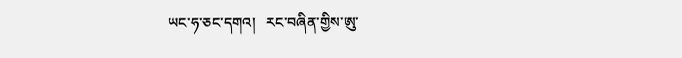ཡང་ཧ་ཅང་དགའ།   རང་བཞིན་གྱིས་ཨུ་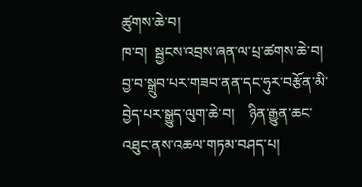ཚུགས་ཆེ་བ།
ཁ་བ།  སྦྱངས་འབྲས་ཞན་ལ་པྲ་ཚགས་ཆེ་བ།  བྱ་བ་སྒྲུབ་པར་གཟབ་ནན་དང་ཧུར་བརྩོན་མི་བྱེད་པར་སྒྱུད་ལུག་ཆེ་བ།    ཉིན་རྒྱུན་ཆང་འཐུང་ནས་འཆལ་གཏམ་བཤད་པ།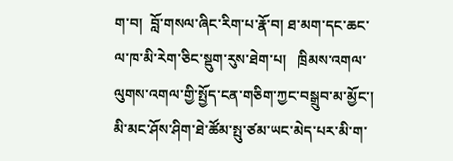ག་བ།  བློ་གསལ་ཞིང་རིག་པ་རྣོ་བ། ཐ་མག་དང་ཆང་ལ་ཁ་མི་རེག་ཅིང་སྡུག་རུས་ཐེག་པ།   ཁྲིམས་འགལ་ལུགས་འགལ་གྱི་སྤྱོད་ངན་གཅིག་ཀྱང་བསྒྲུབ་མ་མྱོང་།
མི་མང་ཤོས་ཤིག་ཐེ་ཚོམ་སྤུ་ཙམ་ཡང་མེད་པར་མི་ག་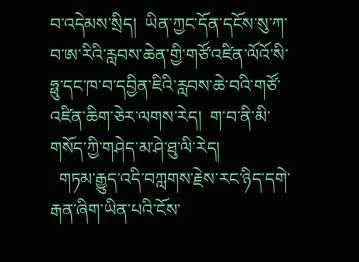བ་འདེམས་སྲིད།  ཡིན་ཀྱང་དོན་དངོས་སུ་ཀ་བ་ཨ་རིའི་རླབས་ཆེན་གྱི་གཙོ་འཛིན་ལོའོ་སི་ཧྥུ་དང་ཁ་བ་དབྱིན་ཇིའི་རླབས་ཆེ་བའི་གཙོ་འཛིན་ཆིག་ཅེར་ལགས་རེད།  ག་བ་ནི་མི་གསོད་ཀྱི་གཤེད་མ་ཤེ་ཐུ་ལི་རེད།
  གཏམ་རྒྱུད་འདི་བཀླགས་རྗེས་རང་ཉིད་དགེ་རྒན་ཞིག་ཡིན་པའི་ངོས་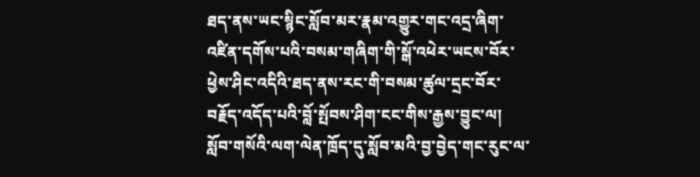ཐད་ནས་ཡང་སྙིང་སློབ་མར་རྣམ་འགྱུར་གང་འདྲ་ཞིག་འཛིན་དགོས་པའི་བསམ་གཞིག་གི་སྒོ་འཕེར་ཡངས་བོར་ཕྱེས་ཤིང་འདིའི་ཐད་ནས་རང་གི་བསམ་ཚུལ་དྲང་བོར་བརྗོད་འདོད་པའི་བློ་སྤོབས་ཤིག་ངང་གིས་རྒྱས་བྱུང་ལ།   སློབ་གསོའི་ལག་ལེན་ཁྲོད་དུ་སློབ་མའི་བྱ་བྱེད་གང་རུང་ལ་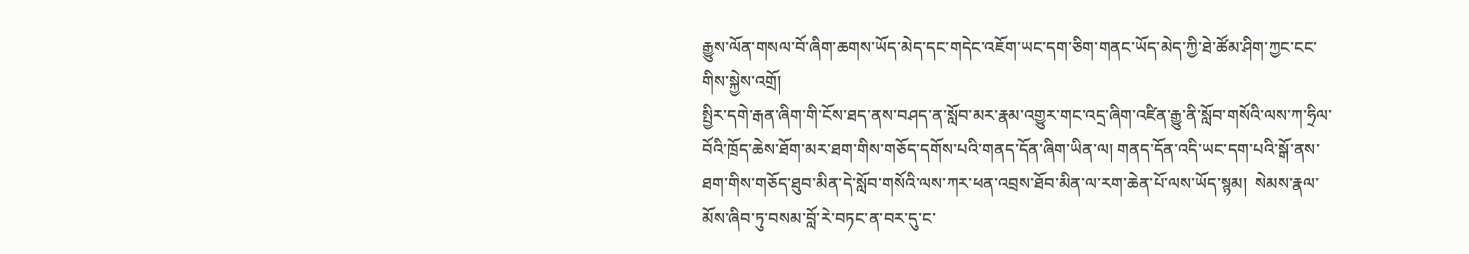རྒྱུས་ལོན་གསལ་བོ་ཞིག་ཆགས་ཡོད་མེད་དང་གདེང་འཇོག་ཡང་དག་ཅིག་གནང་ཡོད་མེད་ཀྱི་ཐེ་ཚོམ་ཤིག་ཀྱང་ངང་གིས་སྐྱེས་འགྲོ།
སྤྱིར་དགེ་རྒན་ཞིག་གི་ངོས་ཐད་ནས་བཤད་ན་སློབ་མར་རྣམ་འགྱུར་གང་འདྲ་ཞིག་འཛིན་རྒྱུ་ནི་སློབ་གསོའི་ལས་ཀ་ཧྲིལ་བོའི་ཁྲོད་ཆེས་ཐོག་མར་ཐག་གིས་གཅོད་དགོས་པའི་གནད་དོན་ཞིག་ཡིན་ལ། གནད་དོན་འདི་ཡང་དག་པའི་སྒོ་ནས་ཐག་གིས་གཅོད་ཐུབ་མིན་དེ་སློབ་གསོའི་ལས་ཀར་ཕན་འབྲས་ཐོབ་མིན་ལ་རག་ཆེན་པོ་ལས་ཡོད་སྙམ།  སེམས་རྣལ་མོས་ཞིབ་ཏུ་བསམ་བློ་རེ་བཏང་ན་བར་དུ་ང་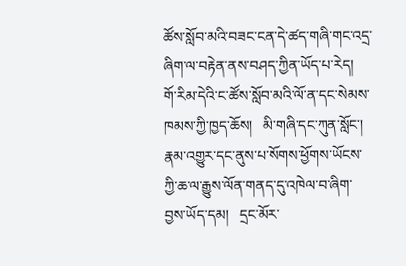ཚོས་སློབ་མའི་བཟང་ངན་དེ་ཚད་གཞི་གང་འདྲ་ཞིག་ལ་བརྟེན་ནས་བཤད་ཀྱིན་ཡོད་པ་རེད།  གོ་རིམ་དེའི་ང་ཚོས་སློབ་མའི་ལོ་ན་དང་སེམས་ཁམས་ཀྱི་ཁྱད་ཆོས།   མི་གཞི་དང་ཀུན་སློང་།  རྣམ་འགྱུར་དང་ནུས་པ་སོགས་ཕྱོགས་ཡོངས་ཀྱི་ཆ་ལ་རྒྱུས་ལོན་གནད་དུ་འཁེལ་བ་ཞིག་བྱས་ཡོད་དམ།   དྲང་མོར་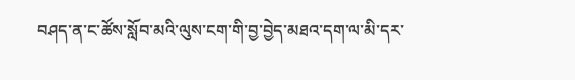བཤད་ན་ང་ཚོས་སློབ་མའི་ལུས་ངག་གི་བྱ་བྱེད་མཐའ་དག་ལ་མི་དར་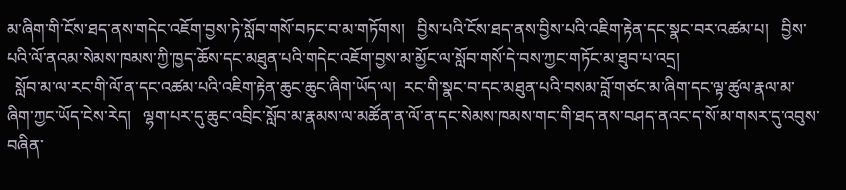མ་ཞིག་གི་ངོས་ཐད་ནས་གདེང་འཇོག་བྱས་ཏེ་སློབ་གསོ་བཏང་བ་མ་གཏོགས།   བྱིས་པའི་ངོས་ཐད་ནས་བྱིས་པའི་འཇིག་རྟེན་དང་སྣང་བར་འཚམ་པ།   བྱིས་པའི་ལོ་ནའམ་སེམས་ཁམས་ཀྱི་ཁྱད་ཆོས་དང་མཐུན་པའི་གདེང་འཇོག་བྱས་མ་མྱོང་ལ་སློབ་གསོ་དེ་བས་ཀྱང་གཏོང་མ་ཐུབ་པ་འདྲ།
  སློབ་མ་ལ་རང་གི་ལོ་ན་དང་འཚམ་པའི་འཇིག་རྟེན་ཆུང་ཆུང་ཞིག་ཡོད་ལ།  རང་གི་སྣང་བ་དང་མཐུན་པའི་བསམ་བློ་གཙང་མ་ཞིག་དང་ལྟ་ཚུལ་རྣལ་མ་ཞིག་ཀྱང་ཡོད་ངེས་རེད།   ལྷག་པར་དུ་ཆུང་འབྲིང་སློབ་མ་རྣམས་ལ་མཚོན་ན་ལོ་ན་དང་སེམས་ཁམས་གང་གི་ཐད་ནས་བཤད་ནའང་ད་སོ་མ་གསར་དུ་འབུས་བཞིན་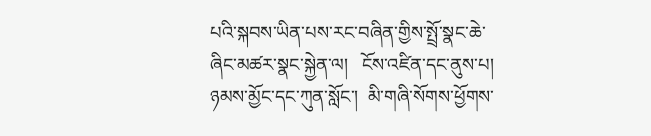པའི་སྐབས་ཡིན་པས་རང་བཞིན་གྱིས་སྤྲོ་སྣང་ཆེ་ཞིང་མཚར་སྣང་སྐྱེན་ལ།   ངོས་འཛིན་དང་ནུས་པ།   ཉམས་མྱོང་དང་ཀུན་སློང་།  མི་གཞི་སོགས་ཕྱོགས་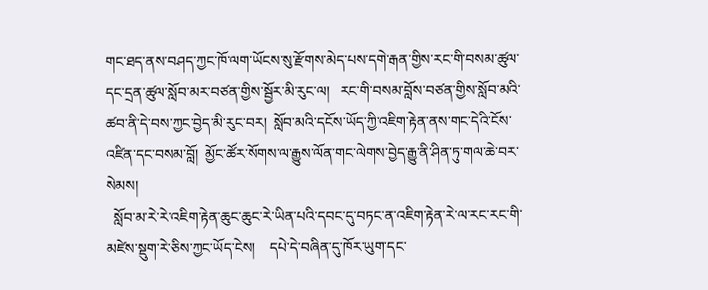གང་ཐད་ནས་བཤད་ཀྱང་ཁོ་ལག་ཡོངས་སུ་རྫོགས་མེད་པས་དགེ་རྒན་གྱིས་རང་གི་བསམ་ཚུལ་དང་དྲན་ཚུལ་སློབ་མར་བཙན་གྱིས་སྦྱོར་མི་རུང་ལ།   རང་གི་བསམ་བློས་བཙན་གྱིས་སློབ་མའི་ཚབ་ནི་དེ་བས་ཀྱང་བྱེད་མི་རུང་བར།  སློབ་མའི་དངོས་ཡོད་ཀྱི་འཇིག་རྟེན་ནས་གང་དེའི་ངོས་འཛིན་དང་བསམ་བློ།  མྱོང་ཚོར་སོགས་ལ་རྒྱུས་ལོན་གང་ལེགས་བྱེད་རྒྱུ་ནི་ཤིན་ཏུ་གལ་ཆེ་བར་སེམས།
  སློབ་མ་རེ་རེ་འཇིག་རྟེན་ཆུང་ཆུང་རེ་ཡིན་པའི་དབང་དུ་བཏང་ན་འཇིག་རྟེན་རེ་ལ་རང་རང་གི་མཛེས་སྡུག་རེ་ཅིས་ཀྱང་ཡོད་ངེས།    དཔེ་དེ་བཞིན་དུ་ཁོར་ཡུག་དང་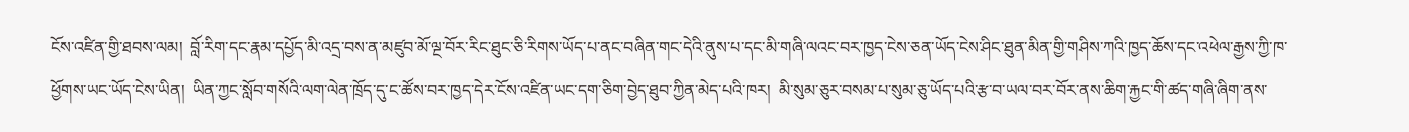ངོས་འཛིན་གྱི་ཐབས་ལམ།  བློ་རིག་དང་རྣམ་དཔྱོད་མི་འདྲ་བས་ན་མཛུབ་མོ་ལྔ་བོར་རིང་ཐུང་ཅི་རིགས་ཡོད་པ་ནང་བཞིན་གང་དེའི་ནུས་པ་དང་མི་གཞི་ལའང་བར་ཁྱད་ངེས་ཅན་ཡོད་ངེས་ཤིང་ཐུན་མིན་གྱི་གཤིས་ཀའི་ཁྱད་ཆོས་དང་འཕེལ་རྒྱས་ཀྱི་ཁ་ཕྱོགས་ཡང་ཡོད་ངེས་ཡིན།  ཡིན་ཀྱང་སློབ་གསོའི་ལག་ལེན་ཁྲོད་དུ་ང་ཚོས་བར་ཁྱད་དེར་ངོས་འཛིན་ཡང་དག་ཅིག་བྱེད་ཐུབ་ཀྱིན་མེད་པའི་ཁར།  མི་སུམ་ཅུར་བསམ་པ་སུམ་ཅུ་ཡོད་པའི་རྩ་བ་ཡལ་བར་བོར་ནས་ཆིག་རྐྱང་གི་ཚད་གཞི་ཞིག་ནས་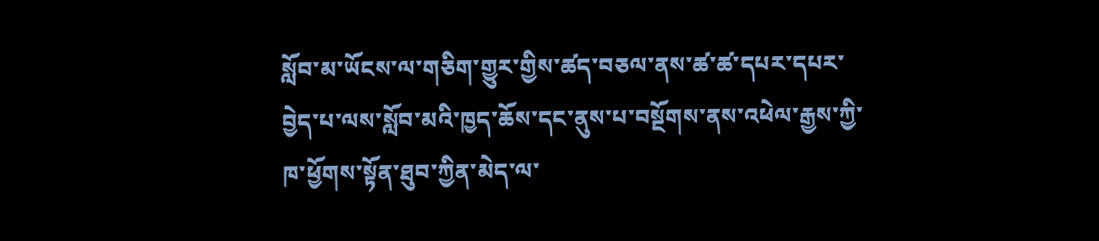སློབ་མ་ཡོངས་ལ་གཅིག་གྱུར་གྱིས་ཚད་བཅལ་ནས་ཚ་ཚ་དཔར་དཔར་བྱེད་པ་ལས་སློབ་མའི་ཁྱད་ཆོས་དང་ནུས་པ་བསྔོགས་ནས་འཕེལ་རྒྱས་ཀྱི་ཁ་ཕྱོགས་སྟོན་ཐུབ་ཀྱིན་མེད་ལ་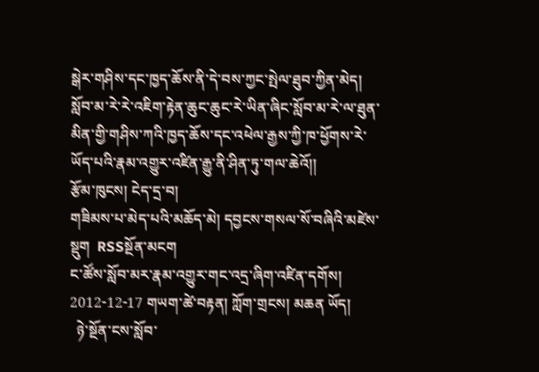སྒེར་གཤིས་དང་ཁྱད་ཆོས་ནི་དེ་བས་ཀྱང་སྤེལ་ཐུབ་ཀྱིན་མེད།   སློབ་མ་རེ་རེ་འཇིག་རྟེན་ཆུང་ཆུང་རེ་ཡིན་ཞིང་སློབ་མ་རེ་ལ་ཐུན་མིན་གྱི་གཤིས་ཀའི་ཁྱད་ཆོས་དང་འཕེལ་རྒྱས་ཀྱི་ཁ་ཕྱོགས་རེ་ཡོད་པའི་རྣམ་འགྱུར་འཛིན་རྒྱུ་ནི་ཤིན་ཏུ་གལ་ཆེའོ།།
རྩོམ་ཁུངས། ངེད་དྲ་བ།
གཟིམས་པ་མེད་པའི་མཆོད་མེ། དབྱངས་གསལ་སོ་བཞིའི་མཛེས་སྡུག  RSSསྔོན་མངག
ང་ཚོས་སློབ་མར་རྣམ་འགྱུར་གང་འདྲ་ཞིག་འཛིན་དགོས།
2012-12-17 གཡག་ཚེ་བརྟན། ཀློག་གྲངས། མཆན ཡོད།
  ཉེ་སྔོན་ངས་སློབ་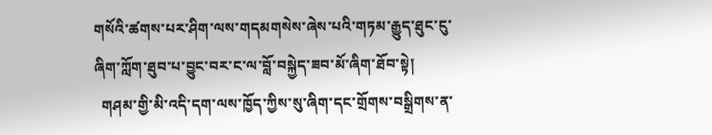གསོའི་ཚགས་པར་ཤིག་ལས་གདམགསེས་ཞེས་པའི་གཏམ་རྒྱུད་ཐུང་ངུ་ཞིག་ཀློག་ཐུབ་པ་བྱུང་བར་ང་ལ་བློ་བསྐྱེད་ཟབ་མོ་ཞིག་ཐོབ་སྟེ།
  གཤམ་གྱི་མི་འདི་དག་ལས་ཁྱོད་ཀྱིས་སུ་ཞིག་དང་གྲོགས་བསྒྲིགས་ན་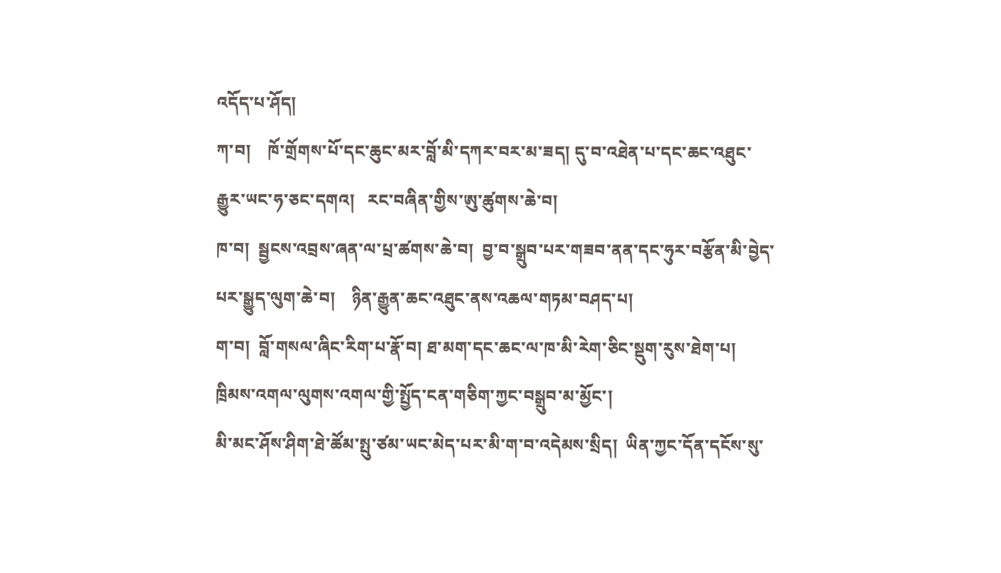འདོད་པ་ཤོད།
ཀ་བ།    ཁོ་གྲོགས་པོ་དང་ཆུང་མར་བློ་མི་དཀར་བར་མ་ཟད། དུ་བ་འཐེན་པ་དང་ཆང་འཐུང་རྒྱུར་ཡང་ཧ་ཅང་དགའ།   རང་བཞིན་གྱིས་ཨུ་ཚུགས་ཆེ་བ།
ཁ་བ།  སྦྱངས་འབྲས་ཞན་ལ་པྲ་ཚགས་ཆེ་བ།  བྱ་བ་སྒྲུབ་པར་གཟབ་ནན་དང་ཧུར་བརྩོན་མི་བྱེད་པར་སྒྱུད་ལུག་ཆེ་བ།    ཉིན་རྒྱུན་ཆང་འཐུང་ནས་འཆལ་གཏམ་བཤད་པ།
ག་བ།  བློ་གསལ་ཞིང་རིག་པ་རྣོ་བ། ཐ་མག་དང་ཆང་ལ་ཁ་མི་རེག་ཅིང་སྡུག་རུས་ཐེག་པ།   ཁྲིམས་འགལ་ལུགས་འགལ་གྱི་སྤྱོད་ངན་གཅིག་ཀྱང་བསྒྲུབ་མ་མྱོང་།
མི་མང་ཤོས་ཤིག་ཐེ་ཚོམ་སྤུ་ཙམ་ཡང་མེད་པར་མི་ག་བ་འདེམས་སྲིད།  ཡིན་ཀྱང་དོན་དངོས་སུ་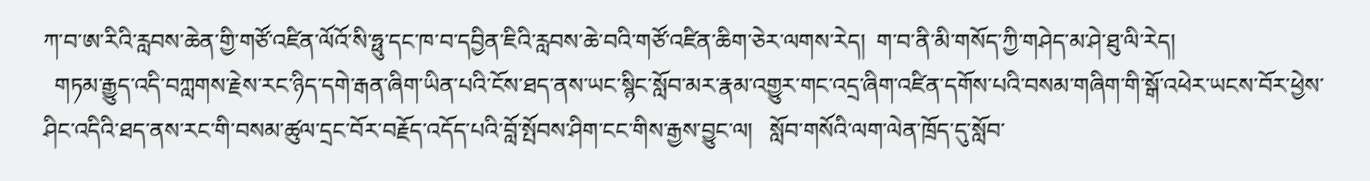ཀ་བ་ཨ་རིའི་རླབས་ཆེན་གྱི་གཙོ་འཛིན་ལོའོ་སི་ཧྥུ་དང་ཁ་བ་དབྱིན་ཇིའི་རླབས་ཆེ་བའི་གཙོ་འཛིན་ཆིག་ཅེར་ལགས་རེད།  ག་བ་ནི་མི་གསོད་ཀྱི་གཤེད་མ་ཤེ་ཐུ་ལི་རེད།
  གཏམ་རྒྱུད་འདི་བཀླགས་རྗེས་རང་ཉིད་དགེ་རྒན་ཞིག་ཡིན་པའི་ངོས་ཐད་ནས་ཡང་སྙིང་སློབ་མར་རྣམ་འགྱུར་གང་འདྲ་ཞིག་འཛིན་དགོས་པའི་བསམ་གཞིག་གི་སྒོ་འཕེར་ཡངས་བོར་ཕྱེས་ཤིང་འདིའི་ཐད་ནས་རང་གི་བསམ་ཚུལ་དྲང་བོར་བརྗོད་འདོད་པའི་བློ་སྤོབས་ཤིག་ངང་གིས་རྒྱས་བྱུང་ལ།   སློབ་གསོའི་ལག་ལེན་ཁྲོད་དུ་སློབ་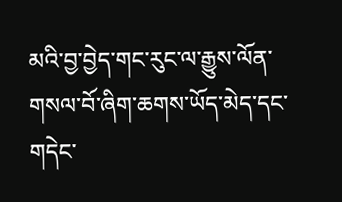མའི་བྱ་བྱེད་གང་རུང་ལ་རྒྱུས་ལོན་གསལ་བོ་ཞིག་ཆགས་ཡོད་མེད་དང་གདེང་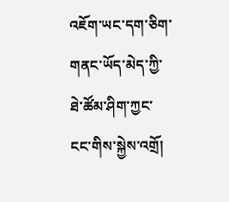འཇོག་ཡང་དག་ཅིག་གནང་ཡོད་མེད་ཀྱི་ཐེ་ཚོམ་ཤིག་ཀྱང་ངང་གིས་སྐྱེས་འགྲོ།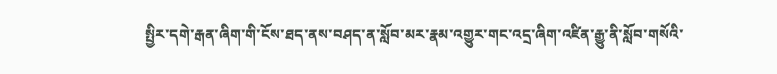སྤྱིར་དགེ་རྒན་ཞིག་གི་ངོས་ཐད་ནས་བཤད་ན་སློབ་མར་རྣམ་འགྱུར་གང་འདྲ་ཞིག་འཛིན་རྒྱུ་ནི་སློབ་གསོའི་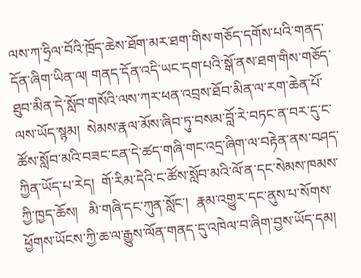ལས་ཀ་ཧྲིལ་བོའི་ཁྲོད་ཆེས་ཐོག་མར་ཐག་གིས་གཅོད་དགོས་པའི་གནད་དོན་ཞིག་ཡིན་ལ། གནད་དོན་འདི་ཡང་དག་པའི་སྒོ་ནས་ཐག་གིས་གཅོད་ཐུབ་མིན་དེ་སློབ་གསོའི་ལས་ཀར་ཕན་འབྲས་ཐོབ་མིན་ལ་རག་ཆེན་པོ་ལས་ཡོད་སྙམ།  སེམས་རྣལ་མོས་ཞིབ་ཏུ་བསམ་བློ་རེ་བཏང་ན་བར་དུ་ང་ཚོས་སློབ་མའི་བཟང་ངན་དེ་ཚད་གཞི་གང་འདྲ་ཞིག་ལ་བརྟེན་ནས་བཤད་ཀྱིན་ཡོད་པ་རེད།  གོ་རིམ་དེའི་ང་ཚོས་སློབ་མའི་ལོ་ན་དང་སེམས་ཁམས་ཀྱི་ཁྱད་ཆོས།   མི་གཞི་དང་ཀུན་སློང་།  རྣམ་འགྱུར་དང་ནུས་པ་སོགས་ཕྱོགས་ཡོངས་ཀྱི་ཆ་ལ་རྒྱུས་ལོན་གནད་དུ་འཁེལ་བ་ཞིག་བྱས་ཡོད་དམ།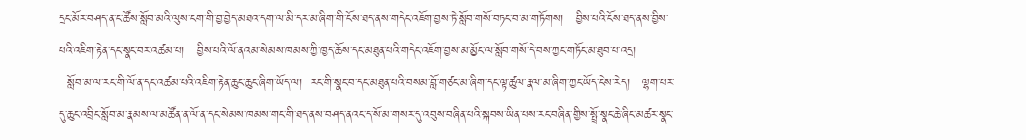དྲང་མོར་བཤད་ན་ང་ཚོས་སློབ་མའི་ལུས་ངག་གི་བྱ་བྱེད་མཐའ་དག་ལ་མི་དར་མ་ཞིག་གི་ངོས་ཐད་ནས་གདེང་འཇོག་བྱས་ཏེ་སློབ་གསོ་བཏང་བ་མ་གཏོགས།   བྱིས་པའི་ངོས་ཐད་ནས་བྱིས་པའི་འཇིག་རྟེན་དང་སྣང་བར་འཚམ་པ།   བྱིས་པའི་ལོ་ནའམ་སེམས་ཁམས་ཀྱི་ཁྱད་ཆོས་དང་མཐུན་པའི་གདེང་འཇོག་བྱས་མ་མྱོང་ལ་སློབ་གསོ་དེ་བས་ཀྱང་གཏོང་མ་ཐུབ་པ་འདྲ།
  སློབ་མ་ལ་རང་གི་ལོ་ན་དང་འཚམ་པའི་འཇིག་རྟེན་ཆུང་ཆུང་ཞིག་ཡོད་ལ།  རང་གི་སྣང་བ་དང་མཐུན་པའི་བསམ་བློ་གཙང་མ་ཞིག་དང་ལྟ་ཚུལ་རྣལ་མ་ཞིག་ཀྱང་ཡོད་ངེས་རེད།   ལྷག་པར་དུ་ཆུང་འབྲིང་སློབ་མ་རྣམས་ལ་མཚོན་ན་ལོ་ན་དང་སེམས་ཁམས་གང་གི་ཐད་ནས་བཤད་ནའང་ད་སོ་མ་གསར་དུ་འབུས་བཞིན་པའི་སྐབས་ཡིན་པས་རང་བཞིན་གྱིས་སྤྲོ་སྣང་ཆེ་ཞིང་མཚར་སྣང་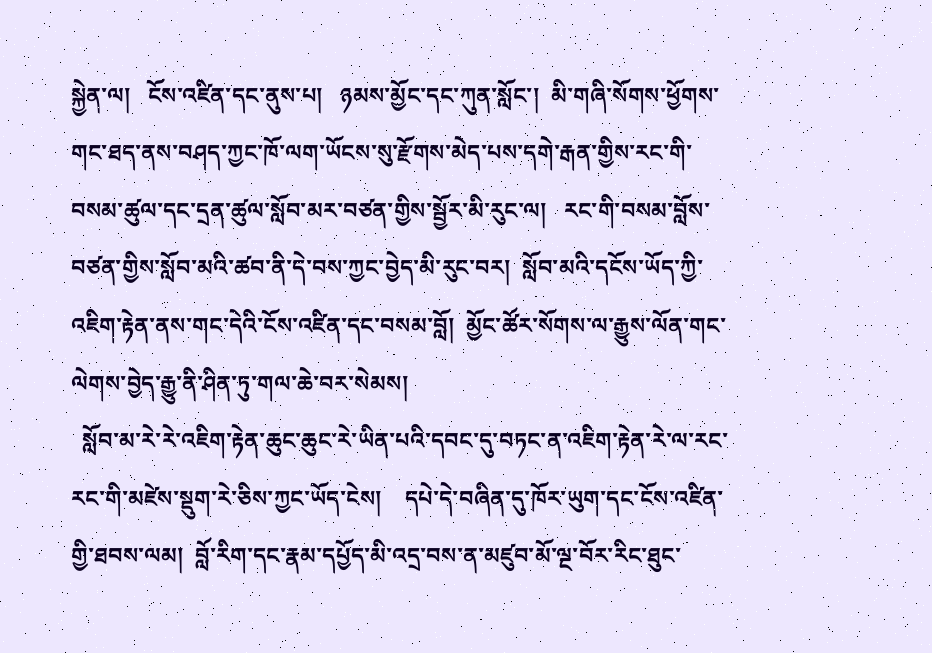སྐྱེན་ལ།   ངོས་འཛིན་དང་ནུས་པ།   ཉམས་མྱོང་དང་ཀུན་སློང་།  མི་གཞི་སོགས་ཕྱོགས་གང་ཐད་ནས་བཤད་ཀྱང་ཁོ་ལག་ཡོངས་སུ་རྫོགས་མེད་པས་དགེ་རྒན་གྱིས་རང་གི་བསམ་ཚུལ་དང་དྲན་ཚུལ་སློབ་མར་བཙན་གྱིས་སྦྱོར་མི་རུང་ལ།   རང་གི་བསམ་བློས་བཙན་གྱིས་སློབ་མའི་ཚབ་ནི་དེ་བས་ཀྱང་བྱེད་མི་རུང་བར།  སློབ་མའི་དངོས་ཡོད་ཀྱི་འཇིག་རྟེན་ནས་གང་དེའི་ངོས་འཛིན་དང་བསམ་བློ།  མྱོང་ཚོར་སོགས་ལ་རྒྱུས་ལོན་གང་ལེགས་བྱེད་རྒྱུ་ནི་ཤིན་ཏུ་གལ་ཆེ་བར་སེམས།
  སློབ་མ་རེ་རེ་འཇིག་རྟེན་ཆུང་ཆུང་རེ་ཡིན་པའི་དབང་དུ་བཏང་ན་འཇིག་རྟེན་རེ་ལ་རང་རང་གི་མཛེས་སྡུག་རེ་ཅིས་ཀྱང་ཡོད་ངེས།    དཔེ་དེ་བཞིན་དུ་ཁོར་ཡུག་དང་ངོས་འཛིན་གྱི་ཐབས་ལམ།  བློ་རིག་དང་རྣམ་དཔྱོད་མི་འདྲ་བས་ན་མཛུབ་མོ་ལྔ་བོར་རིང་ཐུང་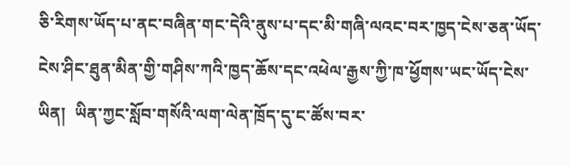ཅི་རིགས་ཡོད་པ་ནང་བཞིན་གང་དེའི་ནུས་པ་དང་མི་གཞི་ལའང་བར་ཁྱད་ངེས་ཅན་ཡོད་ངེས་ཤིང་ཐུན་མིན་གྱི་གཤིས་ཀའི་ཁྱད་ཆོས་དང་འཕེལ་རྒྱས་ཀྱི་ཁ་ཕྱོགས་ཡང་ཡོད་ངེས་ཡིན།  ཡིན་ཀྱང་སློབ་གསོའི་ལག་ལེན་ཁྲོད་དུ་ང་ཚོས་བར་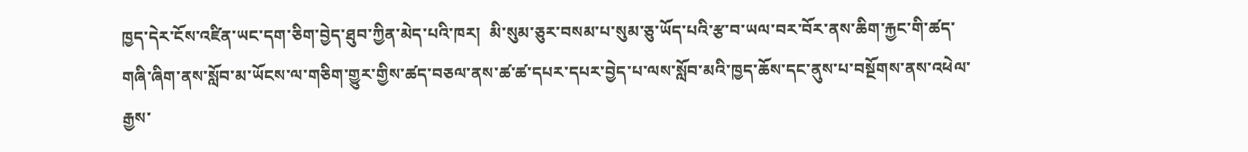ཁྱད་དེར་ངོས་འཛིན་ཡང་དག་ཅིག་བྱེད་ཐུབ་ཀྱིན་མེད་པའི་ཁར།  མི་སུམ་ཅུར་བསམ་པ་སུམ་ཅུ་ཡོད་པའི་རྩ་བ་ཡལ་བར་བོར་ནས་ཆིག་རྐྱང་གི་ཚད་གཞི་ཞིག་ནས་སློབ་མ་ཡོངས་ལ་གཅིག་གྱུར་གྱིས་ཚད་བཅལ་ནས་ཚ་ཚ་དཔར་དཔར་བྱེད་པ་ལས་སློབ་མའི་ཁྱད་ཆོས་དང་ནུས་པ་བསྔོགས་ནས་འཕེལ་རྒྱས་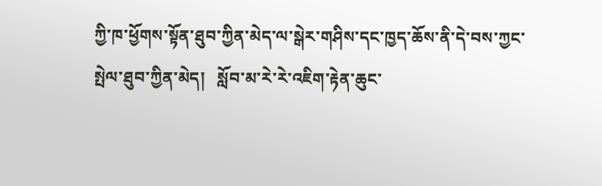ཀྱི་ཁ་ཕྱོགས་སྟོན་ཐུབ་ཀྱིན་མེད་ལ་སྒེར་གཤིས་དང་ཁྱད་ཆོས་ནི་དེ་བས་ཀྱང་སྤེལ་ཐུབ་ཀྱིན་མེད།   སློབ་མ་རེ་རེ་འཇིག་རྟེན་ཆུང་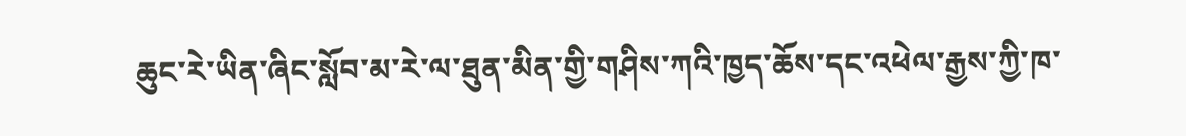ཆུང་རེ་ཡིན་ཞིང་སློབ་མ་རེ་ལ་ཐུན་མིན་གྱི་གཤིས་ཀའི་ཁྱད་ཆོས་དང་འཕེལ་རྒྱས་ཀྱི་ཁ་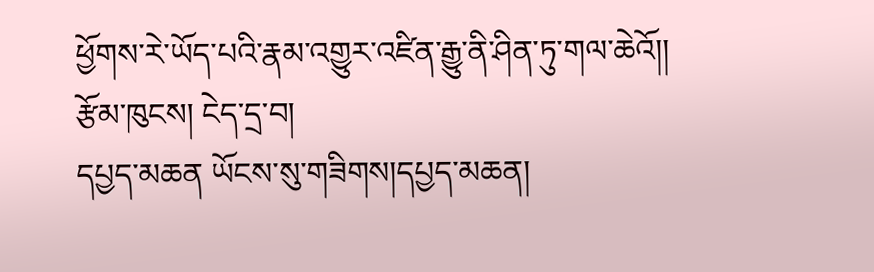ཕྱོགས་རེ་ཡོད་པའི་རྣམ་འགྱུར་འཛིན་རྒྱུ་ནི་ཤིན་ཏུ་གལ་ཆེའོ།།
རྩོམ་ཁུངས། ངེད་དྲ་བ།
དཔྱད་མཆན ཡོངས་སུ་གཟིགས།དཔྱད་མཆན།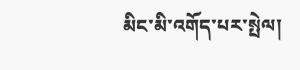མིང་མི་འགོད་པར་སྤེལ།